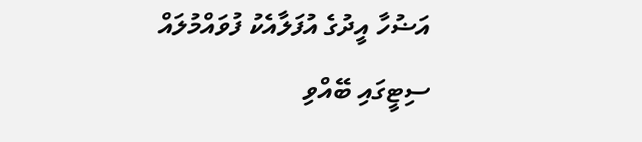އަޟުހާ އީދުގެ އުފަލާއެކު ފުވައްމުލައް ސިޓީގައި ބޭއްވި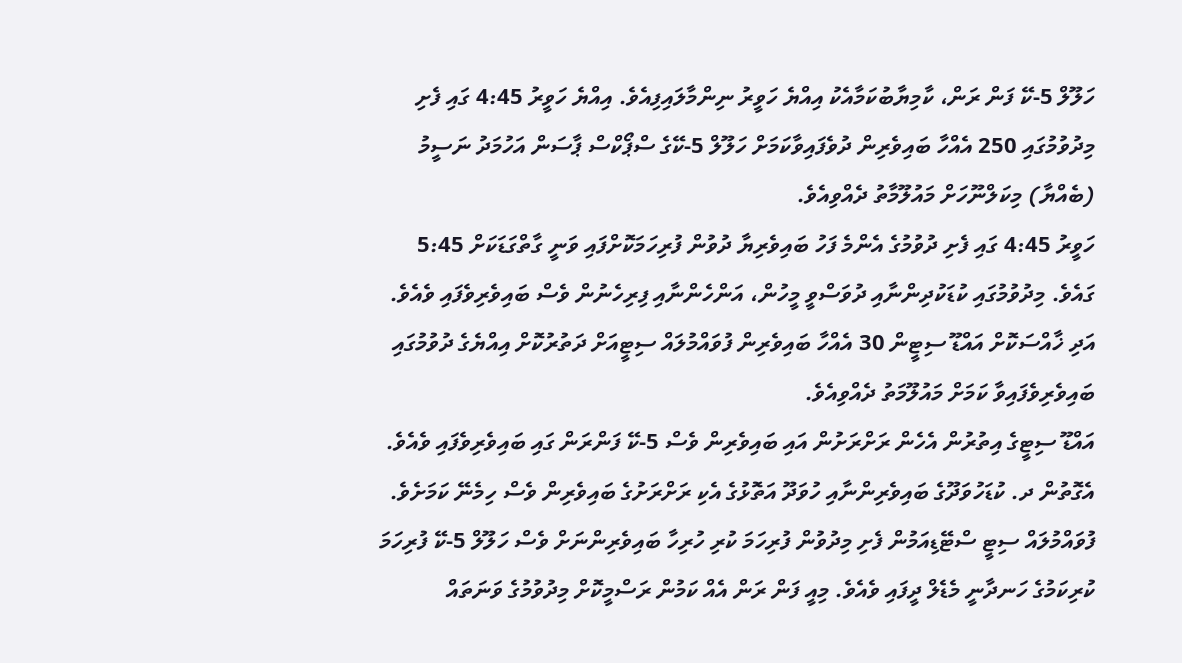ހަލޫލް 5-ކޭ ފަން ރަން، ކާމިޔާބުކަމާއެކު އިއްޔެ ހަވީރު ނިންމާލައިފިއެވެ. އިއްޔެ ހަވީރު 4:45 ގައި ފެށި މިދުވުމުގައި 250 އެއްހާ ބައިވެރިން ދުވެފައިވާކަމަށް ހަލޫލް 5-ކޭގެ ސްޕޯކްސް ޕާސަން އަހުމަދު ނަސީމު (ބެއްޔާ) މިކަލްނޫހަށް މައުލޫމާތު ދެއްވިއެވެ.
ހަވީރު 4:45 ގައި ފެށި ދުވުމުގެ އެންމެ ފަހު ބައިވެރިޔާ ދުވުން ފުރިހަމަކޮށްފައި ވަނީ ގާތްގަޑަކަށް 5:45 ގައެވެ. މިދުވުމުގައި ކުޑަކުދިންނާއި ދުވަސްވީ މީހުން، އަންހެންނާއި ފިރިހެނުން ވެސް ބައިވެރިވެފައި ވެއެވެ. އަދި ޚާއްސަކޮށް އައްޑޫ ސިޓީން 30 އެއްހާ ބައިވެރިން ފުވައްމުލައް ސިޓީއަށް ދަތުރުކޮށް އިއްޔެގެ ދުވުމުގައި ބައިވެރިވެފައިވާ ކަމަށް މައުލޫމަތު ދެއްވިއެވެ.
އައްޑޫ ސިޓީގެ އިތުރުން އެހެން ރަށްރަށުން އައި ބައިވެރިން ވެސް 5-ކޭ ފަންރަން ގައި ބައިވެރިވެފައި ވެއެވެ. އެގޮތުން ދ. ކުޑަހުވަދޫގެ ބައިވެރިންނާއި ހުވަދޫ އަތޮޅުގެ އެކި ރަށްރަށުގެ ބައިވެރިން ވެސް ހިމެނޭ ކަމަށެވެ.
ފުވައްމުލައް ސިޓީ ސްޓޭޑިއަމުން ފެށި މިދުވުން ފުރިހަމަ ކުރި ހުރިހާ ބައިވެރިންނަށް ވެސް ހަލޫލް 5-ކޭ ފުރިހަމަ ކުރިކަމުގެ ހަނދާނީ މެޑެލް ދީފައި ވެއެވެ. މިއީ ފަން ރަން އެއް ކަމުން ރަސްމީކޮށް މިދުވުމުގެ ވަނަތައް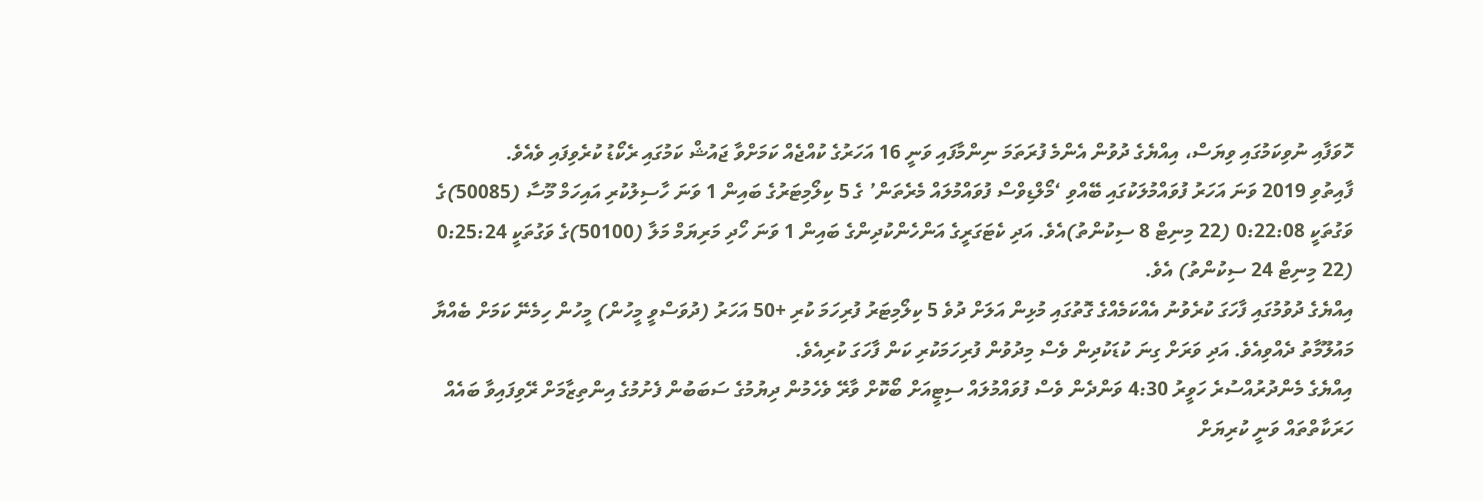ހޮވަފާއި ނުވިކަމުގައި ވިޔަސް، އިއްޔެގެ ދުވުން އެންމެ ފުރަތަމަ ނިންމާފައި ވަނީ 16 އަހަރުގެ ކުއްޖެއް ކަމަށްވާ ޖައުޝް ކަމުގައި ރެކޯޑު ކުރެވިފައި ވެއެވެ.
ފާއިތުވި 2019 ވަނަ އަހަރު ފުވައްމުލަކުގައި ބޭއްވި ‘މޯލްޑިވްސް ފުވައްމުލައް މެރެތަން’ ގެ 5 ކިލޯމިޓަރުގެ ބައިން 1 ވަނަ ހާސިލުކުރި އައިހަމް މޫސާ (50085)ގެ ވަގުތަކީ 0:22:08 (22 މިނިޓް 8 ސިކުންތު)އެވެ. އަދި ކެޓަގަރީގެ އަންހެންކުދިންގެ ބައިން 1 ވަނަ ހޯދި މަރިޔަމް މަލާ (50100)ގެ ވަގުތަކީ 0:25:24 (22 މިނިޓް 24 ސިކުންތު) އެވެ.
އިއްޔެގެ ދުވުމުގައި ފާހަގަ ކުރެވުނު އެއްކަމެއްގެ ގޮތުގައި މުޅިން އަލަށް ދުވެ 5 ކިލޯމިޓަރު ފުރިހަމަ ކުރި +50 އަހަރު (ދުވަސްވީ މީހުން) މީހުން ހިމެނޭ ކަމަށް ބެއްޔާ މައުލޫމާތު ދެއްވިއެވެ. އަދި ވަރަށް ގިނަ ކުޑަކުދިން ވެސް މިދުވުން ފުރިހަމަކުރި ކަން ފާހަގަ ކުރިއެވެ.
އިއްޔެގެ މެންދުރުއްސުރެ ހަވީރު 4:30 ވަންދެން ވެސް ފުވައްމުލައް ސިޓީއަށް ބޯކޮށް ވާރޭ ވެހެމުން ދިޔުމުގެ ސަބަބުން ފެށުމުގެ އިންތިޒާމަށް ރޭވިފައިވާ ބައެއް ހަރަކާތްތައް ވަނީ ކުރިޔަށް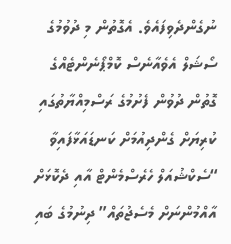ނުގެންދެވިފައެވެ. އެގޮތުން މި ދުވުމުގެ ސޯޝަލް އެވެއާނެސް ކޮމްޕޯނެންޓެއްގެ ގޮތުން ދުވުން ފެށުމުގެ ރަސްމިއްޔާތުގައި ކުރިޔަށް ގެންދިއުމަށް ކަނޑައަޅާފައިވާ “ސެކްޝުއަލް ހެރެސްމެންޓް އާއި ދެކޮޅަށް އާއްމުންނަށް މެސެޖުތައް” ދިނުމުގެ ބައި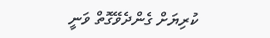ކުރިޔަށް ގެންދެވޭގޮތް ވަނީ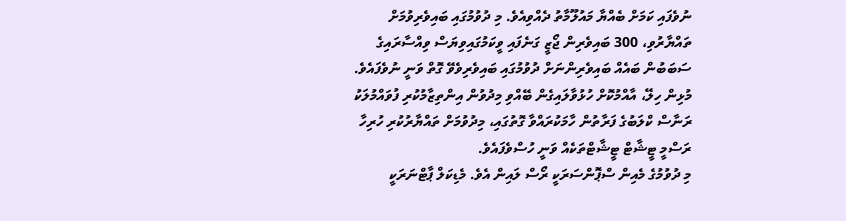ނުވެފައި ކަމަށް ބެއްޔާ މައުލޫމާތު ދެއްވިއެވެ. މި ދުވުމުގައި ބައިވެރިވުމަށް ތައްޔާރުވި، 300 ބައިވެރިން ޖޯޒީ ގަނެފައި ވީކަމުގައިވިޔަސް ވިއްސާރައިގެ ސަބަބުން ބައެއް ބައިވެރިންނަށް ދުވުމުގައި ބައިވެރިވެވޭ ގޮތް ވަނީ ނުވެފައެވެ.
މުޅިން ހިލޭ، އާއްމުކޮށް ހުޅުވާލައިގެން ބޭއްވި މިދުވުން އިންތިޒާމުކުރި ފުވައްމުލަކު ރަނާސް ކްލަބުގެ ފަރާތުން ހާމަކުރައްވާ ގޮތުގައި، މިދުވުމަށް ތައްޔާރުކުރި ހުރިހާ ރަސްމީ ޓީޝާޓް ޓީޝާޓްތަކެއް ވަނީ ހުސްވެފައެވެ.
މި ދުވުމުގެ މެއިން ސްޕޮންސަރަކީ ރޯސް ލައިން އެވެ. މެޑިކަލް ޕާޓްނަރަކީ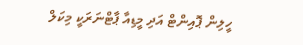ހީލިން ޕޮއިންޓް އަދި މީޑިއާ ޕާޓްނަރަކީ މިކަލް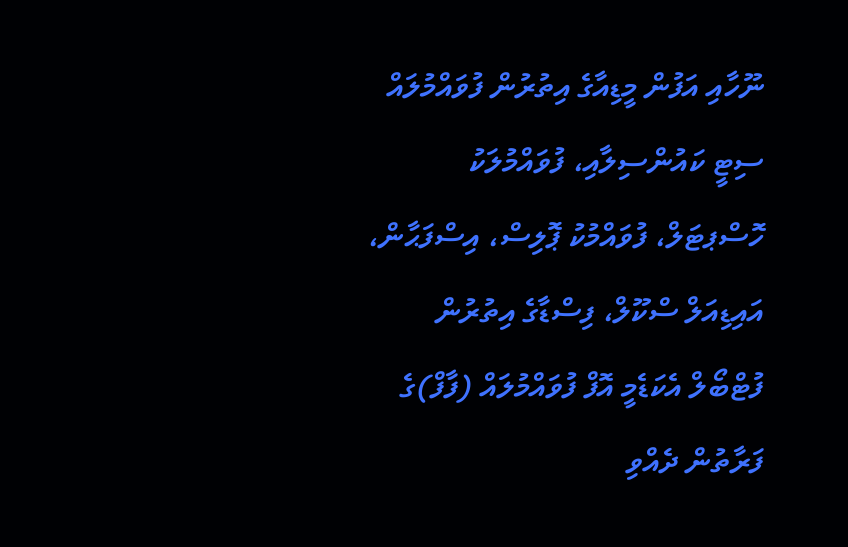ނޫހާއި އަފުން މީޑިއާގެ އިތުރުން ފުވައްމުލައް ސިޓީ ކައުންސިލާއި، ފުވައްމުލަކު ހޮސްޕޓަލް، ފުވައްމުކު ޕޮލިސް، އިސްފަޙާން، އައިޑިއަލް ސްކޫލް، ފިސްޑާގެ އިތުރުން ފުޓްބޯލް އެކަޑެމީ އޮފް ފުވައްމުލައް (ފާފް)ގެ ފަރާތުން ދެއްވި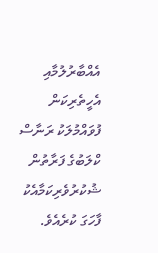އެއްބާރުލުމާއި އެހީތެރިކަން ފުވައްމުލަކު ރަނާސް ކްލަބުގެ ފަރާތުން ޝުކުރުވެރިކަމާއެކު ފާހަގަ ކުރެއެވެ.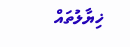ޚިޔާލުތައް